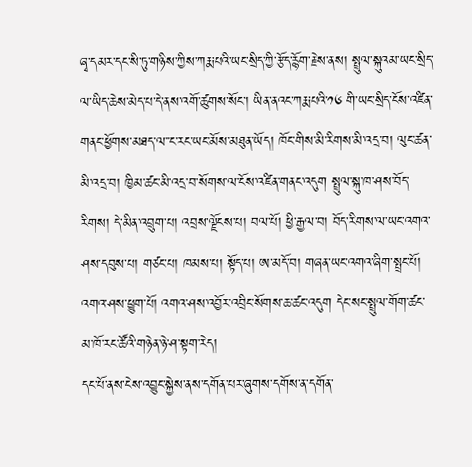ཞྭ་དམར་དང་སི་ཏུ་གཉིས་ཀྱིས་ཀརྨ་པའི་ཡང་སྲིད་ཀྱི་རྩོད་རྙོག་རྗེས་ནས། སྤྲུལ་སྐུའམ་ཡང་སྲིད་ལ་ཡིད་ཆེས་མེད་པ་དེ་ནས་འགོ་ཚུགས་སོང་། ཡིན་ནའང་ཀརྨ་པའི་༡༦ གི་ཡང་སྲིད་ངོས་འཛིན་གནང་ཕྱོགས་མཐད་ལ་་ང་རང་ཡང་མོས་མཐུན་ཡོད། ཁོང་གིས་མི་རིགས་མི་འདྲ་བ། ལུང་ཚན་མི་འདྲ་བ། ཁྱིམ་ཚང་མི་འདྲ་བ་སོགས་ལ་ངོས་འཛིན་གནང་འདུག སྤྲུལ་སྐུ་ཁ་ཤས་བོད་རིགས། དེ་མིན་འབྲུག་པ། འབྲས་ལྗོངས་པ། བལ་པོ། ཕྱི་རྒྱལ་བ། བོད་རིགས་ལ་ཡང་འགའ་ཤས་དབུས་པ། གཙང་པ། ཁམས་པ། སྟོད་པ། ཨ་མདོ་བ། གཞན་ཡང་འགའ་ཞིག་སྤྲང་པོ། འགའ་ཤས་ཕྱུག་པོ། འགའ་ཤས་འབྱོར་འབྲིང་སོགས་ཆ་ཚང་འདུག དེང་སང་སྤྲུལ་གོག་ཚང་མ་ཁོ་རང་ཚོའི་གཉེན་ཉེ་ཤ་སྟག་རེད།
དང་པོ་ནས་ངེས་འབྱུང་སྐྱེས་ནས་དགོན་པར་ཞུགས་དགོས་ན་དགོན་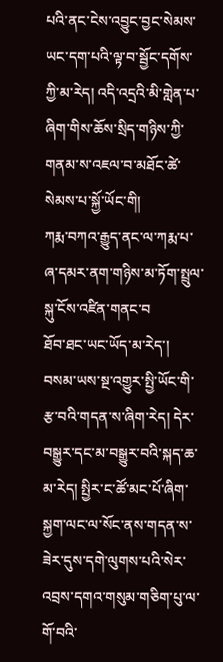པའི་ནང་ངེས་འབྱུང་བྱང་སེམས་ཡང་དག་པའི་ལྟ་བ་སྦྱོང་དགོས་ཀྱི་མ་རེད། འདི་འདྲའི་མི་གླེན་པ་ཞིག་གིས་ཆོས་སྲིད་གཉིས་ཀྱི་གནམ་ས་འཇལ་བ་མཐོང་ཚེ་སེམས་པ་སྐྱོ་ཡོང་གི།
ཀརྨ་བཀའ་རྒྱུད་ནང་ལ་ཀརྨ་པ་ཞ་དམར་ནག་གཉིས་མ་ཏོག་སྤྲུལ་སྐུ་ངོས་འཛིན་གནང་བ
ཐོབ་ཐང་ཡང་ཡོད་མ་རེད་།
བསམ་ཡས་སྔ་འགྱུར་སྤྱི་ཡོང་གི་རྩ་བའི་གདན་ས་ཞིག་རེད། དེར་བསྒྱུར་དང་མ་བསྒྱུར་བའི་སྐད་ཆ་མ་རེད། སྤྱིར་ང་ཚོ་མང་པོ་ཞིག་སྐྱག་ལང་ལ་སོང་ནས་གདན་ས་ཟེར་དུས་དགེ་ལུགས་པའི་སེར་འབྲས་དགའ་གསུམ་གཅིག་པུ་ལ་གོ་བའི་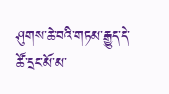ཤུགས་ཆེ་བའི་གཏམ་རྒྱུད་དེ་ཚོ་དྲང་མོ་མ་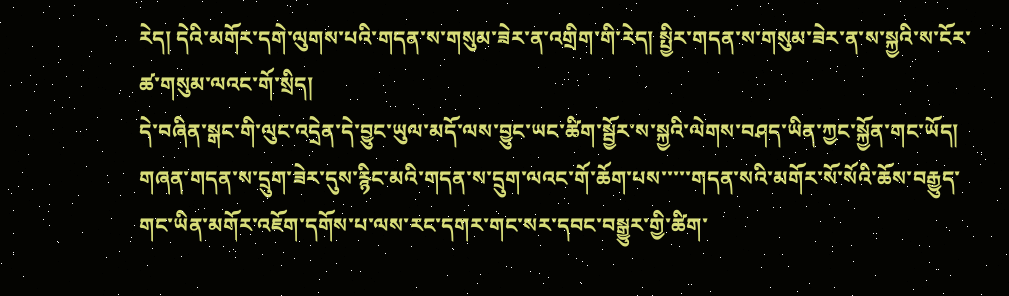རེད། དེའི་མགོར་དགེ་ལུགས་པའི་གདན་ས་གསུམ་ཟེར་ན་འགྲིག་གི་རེད། སྤྱིར་གདན་ས་གསུམ་ཟེར་ན་ས་སྐྱའི་ས་ངོར་ཚ་གསུམ་ལའང་གོ་སྲིད།
དེ་བཞིན་སྒང་གི་ལུང་འདྲེན་དེ་བྱུང་ཡུལ་མདོ་ལས་བྱུང་ཡང་ཚིག་སྦྱོར་ས་སྐྱའི་ལེགས་བཤད་ཡིན་ཀྱང་སྐྱོན་གང་ཡོད། གཞན་གདན་ས་དྲུག་ཟེར་དུས་རྙིང་མའི་གདན་ས་དྲུག་ལའང་གོ་ཆོག་པས་་་་་གདན་སའི་མགོར་སོ་སོའི་ཆོས་བརྒྱུད་གང་ཡིན་མགོར་འཇོག་དགོས་པ་ལས་རང་དགར་གང་སར་དབང་བསྒྱུར་གྱི་ཚིག་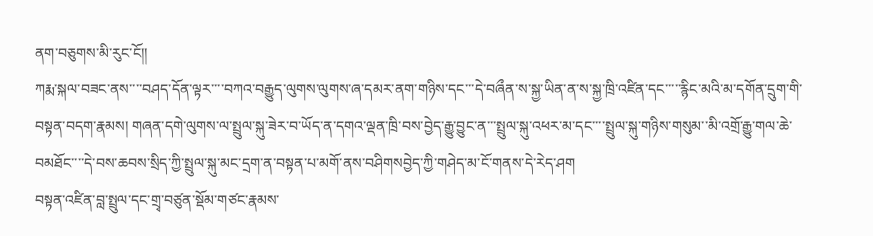ནག་བཅུགས་མི་རུང་ངོ།།
ཀརྨ་སྐལ་བཟང་ནས་་་་བཤད་དོན་ལྟར་་་་བཀའ་བརྒྱུད་ལུགས་ལུགས་ཞ་དམར་ནག་གཉིས་དང་་་དེ་བཞྀན་ས་སྐྱ་ཡིན་ན་ས་སྐྱ་ཁྲི་འཛིན་དང་་་་་རྙིང་མའི་མ་དགོན་དྲུག་གི་བསྟན་བདག་རྣམས། གཞན་དགེ་ལུགས་ལ་སྤྲུལ་སྐུ་ཟེར་བ་ཡོད་ན་དགའ་ལྡན་ཁྲི་བས་བྱེད་རྒྱུ་བྱུང་ན་་་སྤྲུལ་སྐུ་འཕར་མ་དང་་་་སྤྲུལ་སྐུ་གཉིས་གསུམ་་མི་འགྲོ་རྒྱུ་གལ་ཆེ་བམཐོང་་་་དེ་བས་ཆབས་སྲིད་ཀྱི་སྤྲུལ་སྐུ་མང་དྲག་ན་བསྟན་པ་མགོ་ནས་བཤིགསབྱེད་ཀྱི་གཤེད་མ་ངོ་གནས་དེ་རེད་ཤག
བསྟན་འཛིན་བླ་སྤྲུལ་དང་གྲྭ་བཙུན་སྡོམ་གཙང་རྣམས་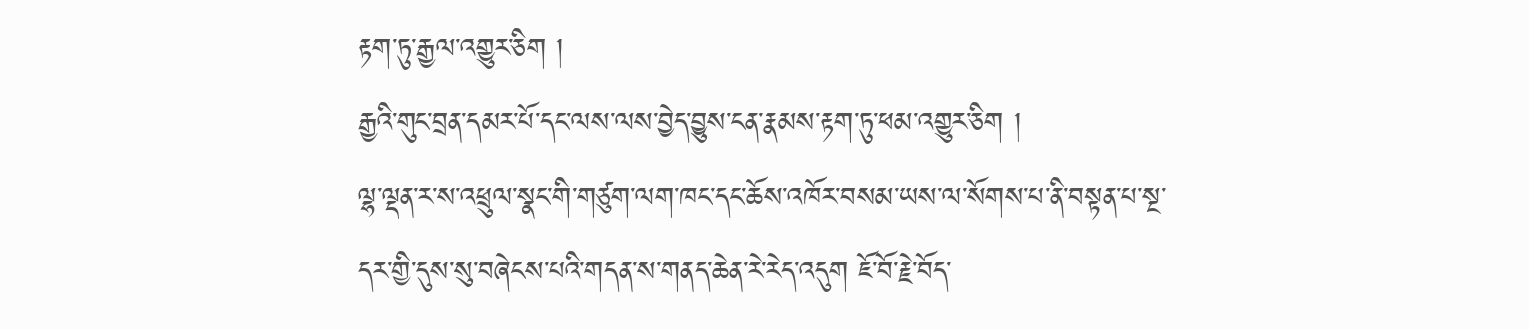རྟག་ཏུ་རྒྱལ་འགྱུར་ཅིག །
རྒྱའི་གུང་བྲན་དམར་པོ་དང་ལས་ལས་བྱེད་བྱུས་ངན་རྣམས་རྟག་ཏུ་ཕམ་འགྱུར་ཅིག །
ལྷ་ལྡན་ར་ས་འཕྲུལ་སྣང་གི་གཙུག་ལག་ཁང་དང་ཆོས་འཁོར་བསམ་ཡས་ལ་སོགས་པ་ནི་བསྟན་པ་སྔ་དར་གྱི་དུས་སུ་བཞེངས་པའི་གདན་ས་གནད་ཆེན་རེ་རེད་འདུག ཇོ་བོ་རྗེ་བོད་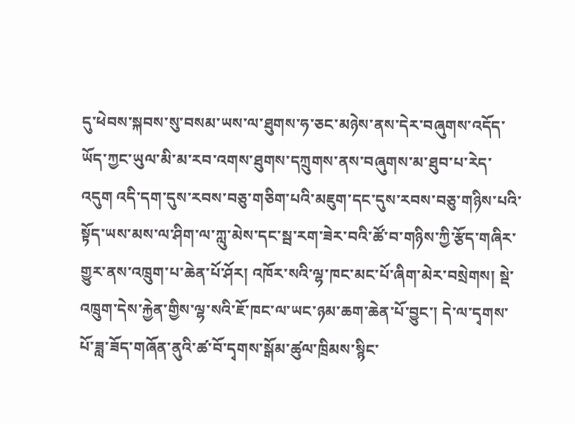དུ་ཕེབས་སྐབས་སུ་བསམ་ཡས་ལ་ཐུགས་ཧ་ཅང་མཉེས་ནས་དེར་བཞུགས་འདོད་ཡོད་ཀྱང་ཡུལ་མི་མ་རབ་འགས་ཐུགས་དཀྲུགས་ནས་བཞུགས་མ་ཐུབ་པ་རེད་འདུག འདི་དག་དུས་རབས་བཅུ་གཅིག་པའི་མཇུག་དང་དུས་རབས་བཅུ་གཉིས་པའི་སྟོད་ཡས་མས་ལ་ཤིག་ལ་ཀླུ་མེས་དང་སྦ་རག་ཟེར་བའི་ཚོ་བ་གཉིས་ཀྱི་རྩོད་གཞིར་གྱུར་ནས་འཁྲུག་པ་ཆེན་པོ་ཤོར། འཁོར་སའི་ལྷ་ཁང་མང་པོ་ཞིག་མེར་བསྲེགས། སྡེ་འཁྲུག་དེས་རྐྱེན་གྱིས་ལྷ་སའི་ཇོ་ཁང་ལ་ཡང་ཉམ་ཆག་ཆེན་པོ་བྱུང་། དེ་ལ་དྭགས་པོ་ཟླ་ཟོད་གཞོན་ནུའི་ཚ་བོ་དྭགས་སྒོམ་ཚུལ་ཁྲིམས་སྙིང་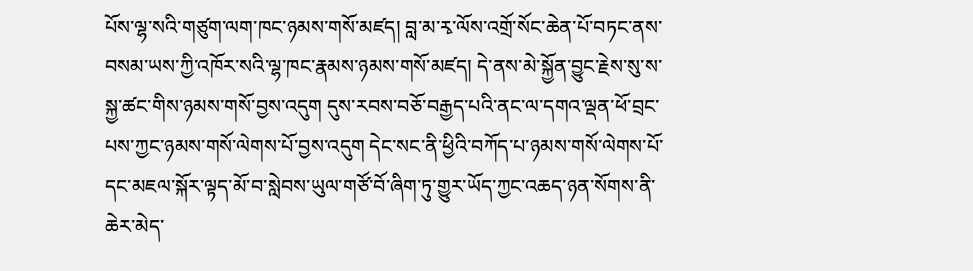པོས་ལྷ་སའི་གཙུག་ལག་ཁང་ཉམས་གསོ་མཛད། བླ་མ་རྭ་ལོས་འགྲོ་སོང་ཆེན་པོ་བཏང་ནས་བསམ་ཡས་ཀྱི་འཁོར་སའི་ལྷ་ཁང་རྣམས་ཉམས་གསོ་མཛད། དེ་ནས་མེ་སྐྱོན་བྱུང་རྗེས་སུ་ས་སྐྱ་ཚང་གིས་ཉམས་གསོ་བྱས་འདུག དུས་རབས་བཅོ་བརྒྱད་པའི་ནང་ལ་དགའ་ལྡན་ཕོ་བྲང་པས་ཀྱང་ཉམས་གསོ་ལེགས་པོ་བྱས་འདུག དེང་སང་ནི་ཕྱིའི་བཀོད་པ་ཉམས་གསོ་ལེགས་པོ་དང་མཇལ་སྐོར་ལྟད་མོ་བ་སླེབས་ཡུལ་གཙོ་བོ་ཞིག་ཏུ་གྱུར་ཡོད་ཀྱང་འཆད་ཉན་སོགས་ནི་ཆེར་མེད་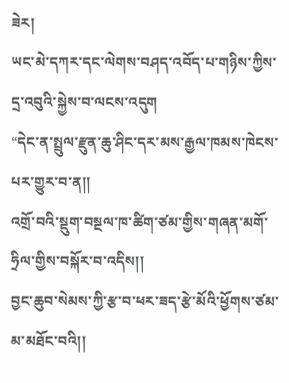ཟེར།
ཡང་མེ་དཀར་དང་ལེགས་བཤད་འབོད་པ་གཉིས་ཀྱིས་དྲ་འབུའི་སྐྱེས་བ་ལངས་འདུག
“དེང་ན་སྤྲུལ་རྫུན་ཆུ་ཤིང་དར་མས་རྒྱལ་ཁམས་ཁེངས་པར་གྱུར་བ་ན།།
འགྲོ་བའི་སྡུག་བསྔལ་ཁ་ཚིག་ཙམ་གྱིས་གཞན་མགོ་ཧྲིལ་གྱིས་བསྐོར་བ་འདིས།།
བྱང་ཆུབ་སེམས་ཀྱི་རྩ་བ་ཕར་ཟད་རྩེ་མོའི་ཕྱོགས་ཙམ་མ་མཐོང་བའི།།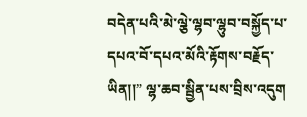བདེན་པའི་མེ་ལྕེ་ལྷབ་ལྷུབ་བསྐྱོད་པ་དཔའ་བོ་དཔའ་མོའི་རྟོགས་བརྗོད་ཡིན།།” ལྷ་ཆབ་སྦྱིན་པས་བྲིས་འདུག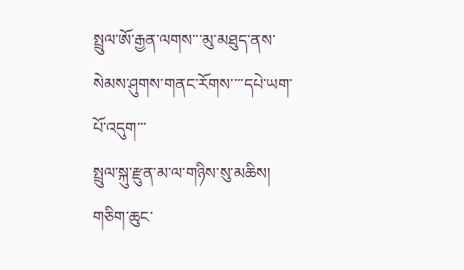སྤྲུལ་ཨོ་རྒྱན་ལགས་་་མུ་མཐུད་ནས་སེམས་ཤུགས་གནང་རོགས་་་་དཔེ་ཡག་པོ་འདུག་་་
སྤྲུལ་སྐུ་རྫུན་མ་ལ་གཉིས་སུ་མཆིས། གཅིག་ཆུང་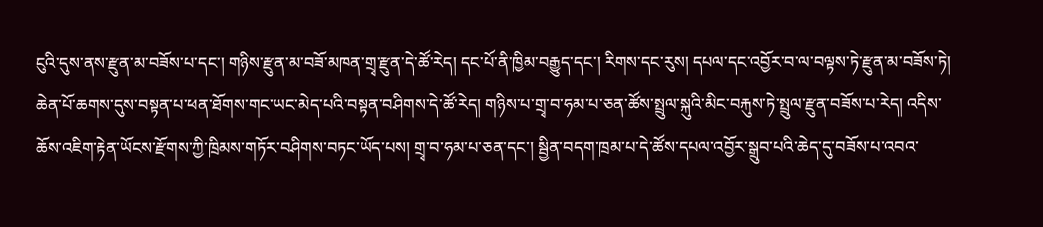ངུའི་དུས་ནས་རྫུན་མ་བཟོས་པ་དང་། གཉིས་རྫུན་མ་བཟོ་མཁན་གྲྭ་རྫུན་དེ་ཚོ་རེད། དང་པོ་ནི་ཁྱིམ་བརྒྱུད་དང་། རིགས་དང་རུས། དཔལ་དང་འབྱོར་བ་ལ་བལྟས་ཏེ་རྫུན་མ་བཟོས་ཏེ། ཆེན་པོ་ཆགས་དུས་བསྟན་པ་ཕན་ཐོགས་གང་ཡང་མེད་པའི་བསྟན་བཤིགས་དེ་ཚོ་རེད། གཉིས་པ་གྲྭ་བ་ཧམ་པ་ཅན་ཚོས་སྤྲུལ་སྐུའི་མིང་བརྐུས་ཏེ་སྤྲུལ་རྫུན་བཟོས་པ་རེད། འདིས་ཆོས་འཇིག་རྟེན་ཡོངས་རྫོགས་ཀྱི་ཁྲིམས་གཏོར་བཤིགས་བཏང་ཡོད་པས། གྲྭ་བ་ཧམ་པ་ཅན་དང་། སྦྱིན་བདག་ཁྲམ་པ་དེ་ཚོས་དཔལ་འབྱོར་སྒྲུབ་པའི་ཆེད་དུ་བཟོས་པ་འབའ་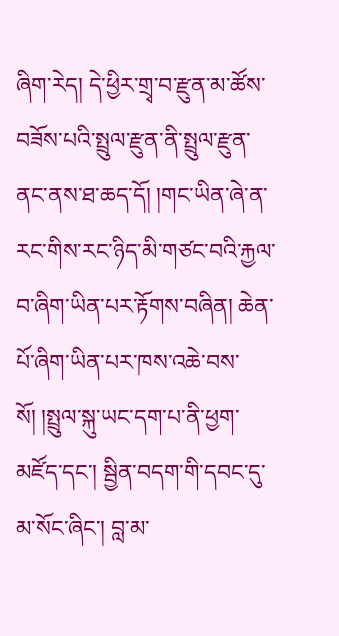ཞིག་རེད། དེ་ཕྱིར་གྲྭ་བ་རྫུན་མ་ཚོས་བཟོས་པའི་སྤྲུལ་རྫུན་ནི་སྤྲུལ་རྫུན་ནང་ནས་ཐ་ཆད་དོ། །གང་ཡིན་ཞེ་ན་རང་གིས་རང་ཉིད་མི་གཙང་བའི་རྐྱལ་བ་ཞིག་ཡིན་པར་རྟོགས་བཞིན། ཆེན་པོ་ཞིག་ཡིན་པར་ཁས་འཆེ་བས་སོ། །སྤྲུལ་སྐུ་ཡང་དག་པ་ནི་ཕྱག་མཛོད་དང་། སྦྱིན་བདག་གི་དབང་དུ་མ་སོང་ཞིང་། བླ་མ་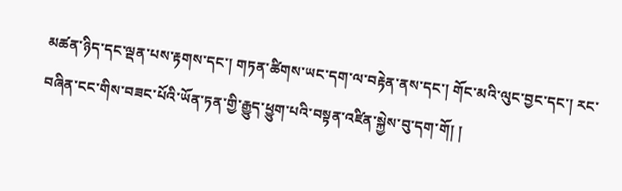མཚན་ཉིད་དང་ལྡན་པས་རྟགས་དང་། གཏན་ཚིགས་ཡང་དག་ལ་བརྟེན་ནས་དང་། གོང་མའི་ལུང་བྱང་དང་། རང་བཞིན་ངང་གིས་བཟང་པོའི་ཡོན་ཏན་གྱི་རྒྱུད་ཕྱུག་པའི་བསྟན་འཛིན་སྐྱེས་བུ་དག་གོ། །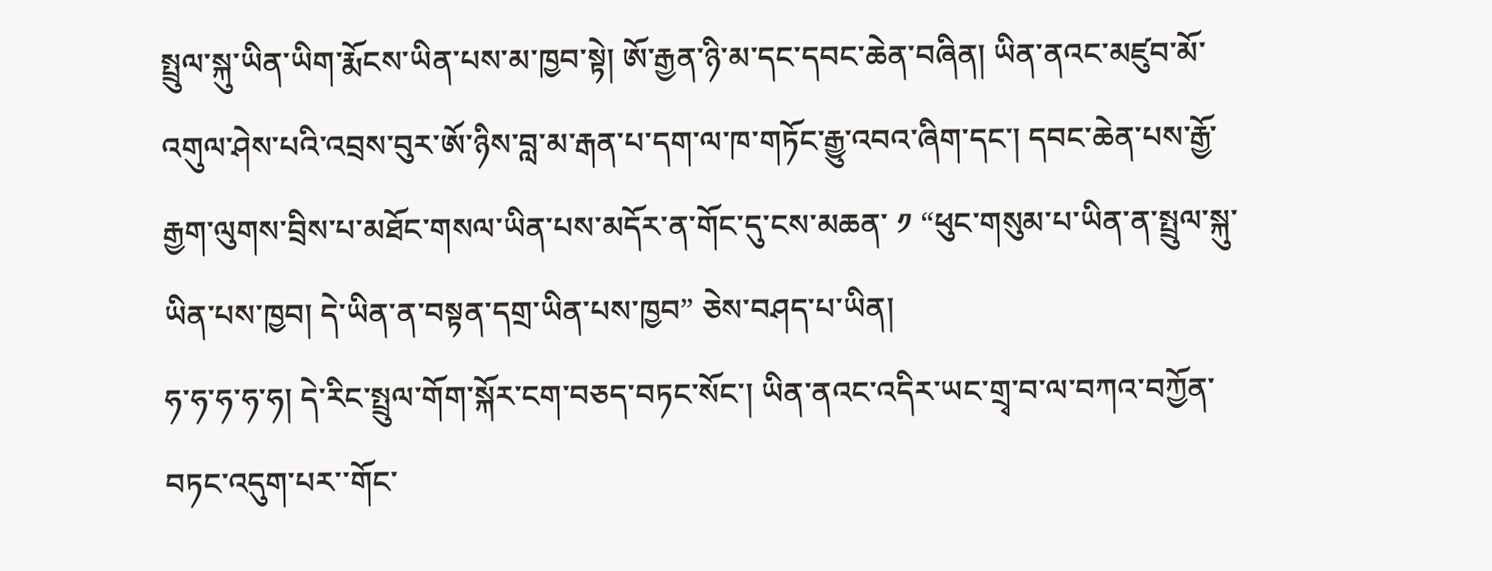སྤྲུལ་སྐུ་ཡིན་ཡིག་རྨོངས་ཡིན་པས་མ་ཁྱབ་སྟེ། ཨོ་རྒྱན་ཉི་མ་དང་དབང་ཆེན་བཞིན། ཡིན་ནའང་མཛུབ་མོ་འགུལ་ཤེས་པའི་འབྲས་བུར་ཨོ་ཉིས་བླ་མ་རྒན་པ་དག་ལ་ཁ་གཏོང་རྒྱུ་འབའ་ཞིག་དང་། དབང་ཆེན་པས་རྒྱོ་རྒྱག་ལུགས་བྲིས་པ་མཐོང་གསལ་ཡིན་པས་མདོར་ན་གོང་དུ་ངས་མཆན་ ༡ “ཕུང་གསུམ་པ་ཡིན་ན་སྤྲུལ་སྐུ་ཡིན་པས་ཁྱབ། དེ་ཡིན་ན་བསྟན་དགྲ་ཡིན་པས་ཁྱབ” ཅེས་བཤད་པ་ཡིན།
ཧ་ཧ་ཧ་ཧ་ཧ། དེ་རིང་སྤྲུལ་གོག་སྐོར་ངག་བཅད་བཏང་སོང་། ཡིན་ནའང་འདིར་ཡང་གྲྭ་བ་ལ་བཀའ་བཀྱོན་བཏང་འདུག་པར་་གོང་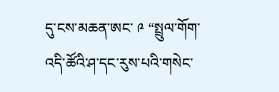དུ་ངས་མཆན་ཨང་ ༩ “སྤྲུལ་གོག་འདི་ཚོའི་ཤ་དང་རུས་པའི་གསེང་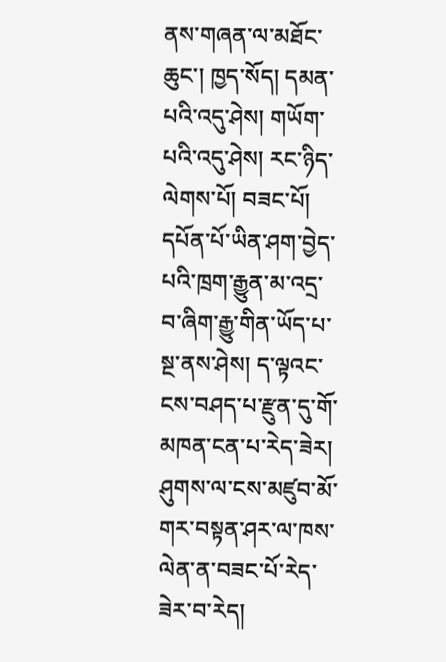ནས་གཞན་ལ་མཐོང་ཆུང་། ཁྱད་སོད། དམན་པའི་འདུ་ཤེས། གཡོག་པའི་འདུ་ཤེས། རང་ཉིད་ལེགས་པོ། བཟང་པོ། དཔོན་པོ་ཡིན་ཤག་བྱེད་པའི་ཁྲག་རྒྱུན་མ་འདྲ་བ་ཞིག་རྒྱུ་གིན་ཡོད་པ་སྔ་ནས་ཤེས། ད་ལྟའང་ངས་བཤད་པ་རྫུན་དུ་གོ་མཁན་ངན་པ་རེད་ཟེར། ཤུགས་ལ་ངས་མཛུབ་མོ་གར་བསྟན་ཤར་ལ་ཁས་ལེན་ན་བཟང་པོ་རེད་ཟེར་བ་རེད།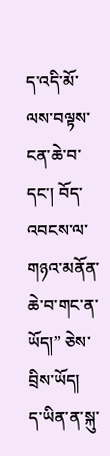ད་འདི་མོ་ལས་བལྟས་ངན་ཆེ་བ་དང་། བོད་འབངས་ལ་གཉའ་མནོན་ཆེ་བ་གང་ན་ཡོད།” ཅེས་བྲིས་ཡོད།
ད་ཡིན་ན་སྐུ་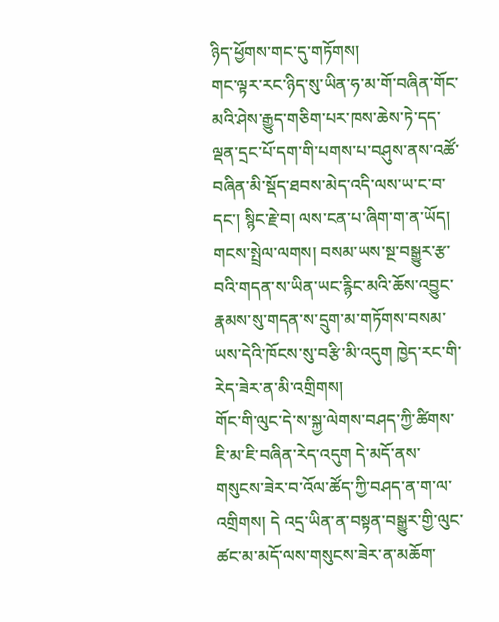ཉིད་ཕྱོགས་གང་དུ་གཏོགས།
གང་ལྟར་རང་ཉིད་སུ་ཡིན་ཧ་མ་གོ་བཞིན་གོང་མའི་ཤེས་རྒྱུད་གཅིག་པར་ཁས་ཆེས་ཏེ་དད་ལྡན་དྲང་པོ་དག་གི་པགས་པ་བཤུས་ནས་འཚོ་བཞིན་མི་སྡོད་ཐབས་མེད་འདི་ལས་ཡ་ང་བ་དང་། སྙིང་རྗེ་བ། ལས་ངན་པ་ཞིག་ག་ན་ཡོད།
གངས་སྤྲེལ་ལགས། བསམ་ཡས་སྔ་བསྒྱུར་རྩ་བའི་གདན་ས་ཡིན་ཡང་རྙིང་མའི་ཆོས་འབྱུང་རྣམས་སུ་གདན་ས་དྲུག་མ་གཏོགས་བསམ་ཡས་དེའི་ཁོངས་སུ་བརྩི་མི་འདུག ཁྱེད་རང་གི་རེད་ཟེར་ན་མི་འགྲིགས།
གོང་གི་ལུང་དེ་ས་སྐྱ་ལེགས་བཤད་ཀྱི་ཚིགས་ཇི་མ་ཇི་བཞིན་རེད་འདུག དེ་མདོ་ནས་གསུངས་ཟེར་བ་འོལ་ཚོད་ཀྱི་བཤད་ན་ག་ལ་འགྲིགས། དེ འདྲ་ཡིན་ན་བསྟན་བསྒྱུར་གྱི་ལུང་ཚང་མ་མདོ་ལས་གསུངས་ཟེར་ན་མཆོག་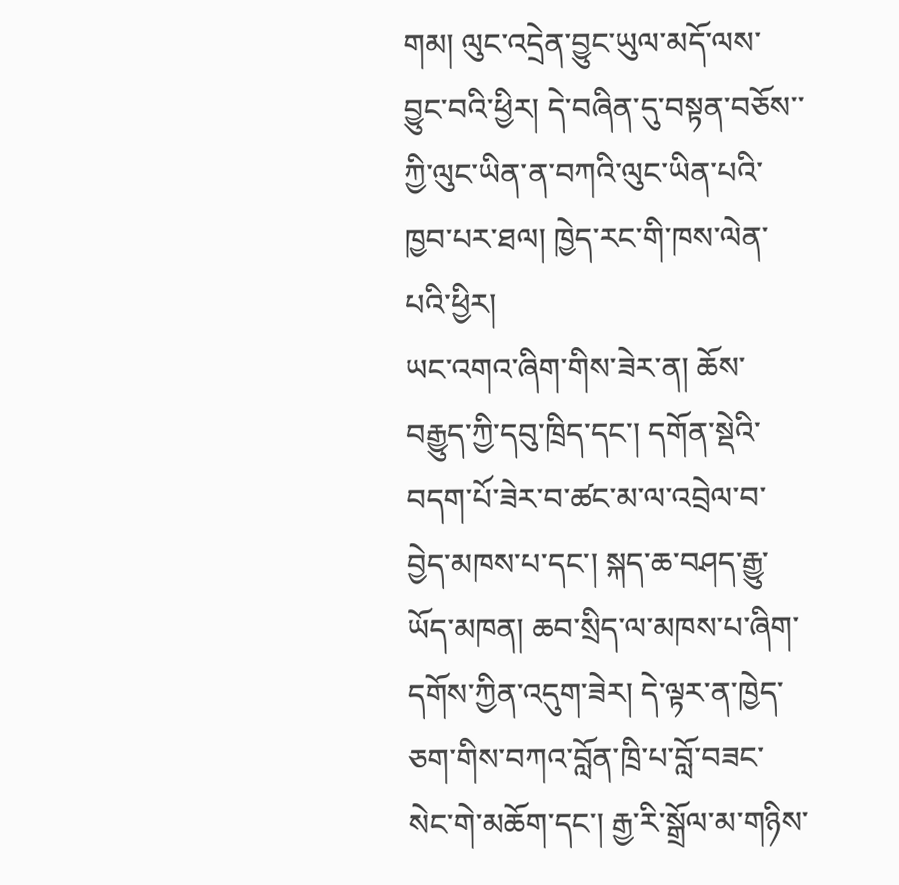གམ། ལུང་འདྲེན་བྱུང་ཡུལ་མདོ་ལས་བྱུང་བའི་ཕྱིར། དེ་བཞིན་དུ་བསྟན་བཅོས་་ཀྱི་ལུང་ཡིན་ན་བཀའི་ལུང་ཡིན་པའི་ཁྱབ་པར་ཐལ། ཁྱེད་རང་གི་ཁས་ལེན་པའི་ཕྱིར།
ཡང་འགའ་ཞིག་གིས་ཟེར་ན། ཆོས་བརྒྱུད་ཀྱི་དབུ་ཁྲིད་དང་། དགོན་སྡེའི་བདག་པོ་ཟེར་བ་ཚང་མ་ལ་འབྲེལ་བ་བྱེད་མཁས་པ་དང་། སྐད་ཆ་བཤད་རྒྱུ་ཡོད་མཁན། ཆབ་སྲིད་ལ་མཁས་པ་ཞིག་དགོས་ཀྱིན་འདུག་ཟེར། དེ་ལྟར་ན་ཁྱེད་ཅག་གིས་བཀའ་བློན་ཁྲི་པ་བློ་བཟང་སེང་གེ་མཆོག་དང་། རྒྱ་རི་སྒྲོལ་མ་གཉིས་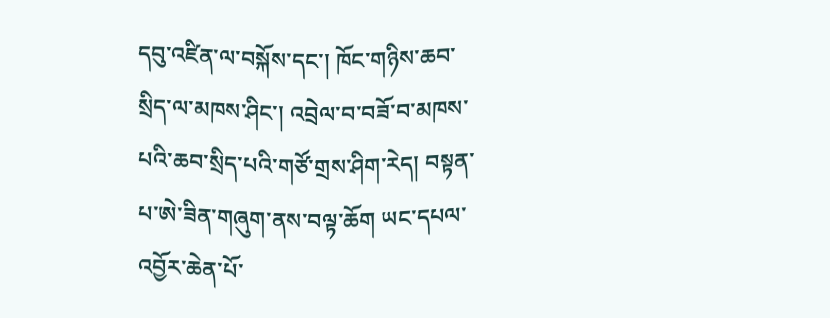དབུ་འཛིན་ལ་བསྐོས་དང་། ཁོང་གཉིས་ཆབ་སྲིད་ལ་མཁས་ཤིང་། འབྲེལ་བ་བཟོ་བ་མཁས་པའི་ཆབ་སྲིད་པའི་གཙོ་གྲས་ཤིག་རེད། བསྟན་པ་ཨེ་ཟིན་གཞུག་ནས་བལྟ་ཆོག ཡང་དཔལ་འབྱོར་ཆེན་པོ་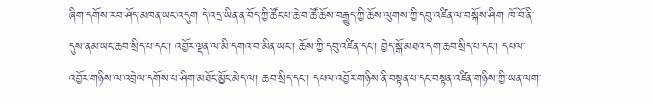ཞིག་དགོས་རབ་ཤོད་མཁན་ཡང་འདུག དེ་འདྲ་ཡིན་ན་བོད་ཀྱི་ཚོང་པ་ཆེ་བ་ཚོ་ཆོས་བརྒྱུད་ཀྱི་ཆོས་ལུགས་ཀྱི་དབུ་འཛིན་ལ་བསྐོས་ཤིག ཁོ་བོ་ནི་དུས་ནམ་ཡང་ཆབ་སྲིད་པ་དང་། འབྱོར་ལྡན་ལ་མི་དགའ་བ་མིན་ཡང་། ཆོས་ཀྱི་དབུ་འཛིན་དང་། བྱེད་སྒོ་མཐའ་དག་ཆབ་སྲིད་པ་དང་། དཔལ་འབྱོར་གཉིས་ལ་འབྲེལ་དགོས་པ་ཤིག་མཐོང་མྱོང་མེད་ལ། ཆབ་སྲིད་དང་། དཔལ་འབྱོར་གཉིས་ནི་བསྟན་པ་དང་བསྟན་འཛིན་གཉིས་ཀྱི་ཡན་ལག་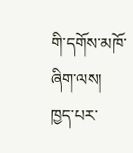གི་དགོས་མཁོ་ཞིག་ལས། ཁྱད་པར་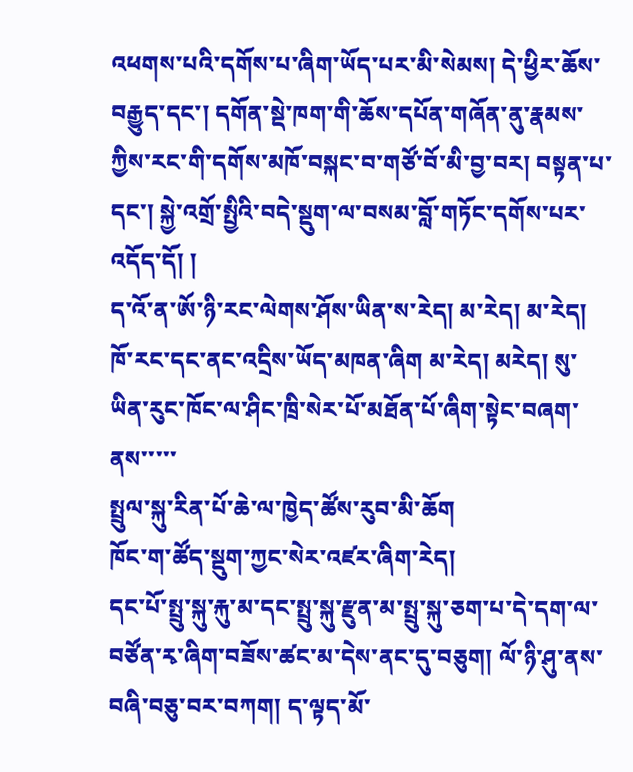འཕགས་པའི་དགོས་པ་ཞིག་ཡོད་པར་མི་སེམས། དེ་ཕྱིར་ཆོས་བརྒྱུད་དང་། དགོན་སྡེ་ཁག་གི་ཆོས་དཔོན་གཞོན་ནུ་རྣམས་ཀྱིས་རང་གི་དགོས་མཁོ་བསྐང་བ་གཙོ་བོ་མི་བྱ་བར། བསྟན་པ་དང་། སྐྱེ་འགྲོ་སྤྱིའི་བདེ་སྡུག་ལ་བསམ་བློ་གཏོང་དགོས་པར་འདོད་དོ། །
ད་འོ་ན་ཨོ་ཉི་རང་ལེགས་ཤོས་ཡིན་ས་རེད། མ་རེད། མ་རེད། ཁོ་རང་དང་ནང་འདྲིས་ཡོད་མཁན་ཞིག མ་རེད། མརེད། སུ་ཡིན་རུང་ཁོང་ལ་ཤིང་ཁྲི་སེར་པོ་མཐོན་པོ་ཞིག་སྟེང་བཞག་ནས་་་་་
སྤྲུལ་སྐུ་རིན་པོ་ཆེ་ལ་ཁྱེད་ཚོས་རུབ་མི་ཆོག
ཁོང་ག་ཚོད་སྡུག་ཀྱང་སེར་འཛར་ཞིག་རེད།
དང་པོ་སྤྲུ་སྐུ་རྐུ་མ་དང་སྤྲུ་སྐུ་རྫུན་མ་སྤྲུ་སྐུ་ཅག་པ་དེ་དག་ལ་བཙོན་རྭ་ཞིག་བཟོས་ཚང་མ་དེས་ནང་དུ་བཅུག། ལོ་ཉི་ཤུ་ནས་བཞི་བཅུ་བར་བཀག། ད་ལྟད་མོ་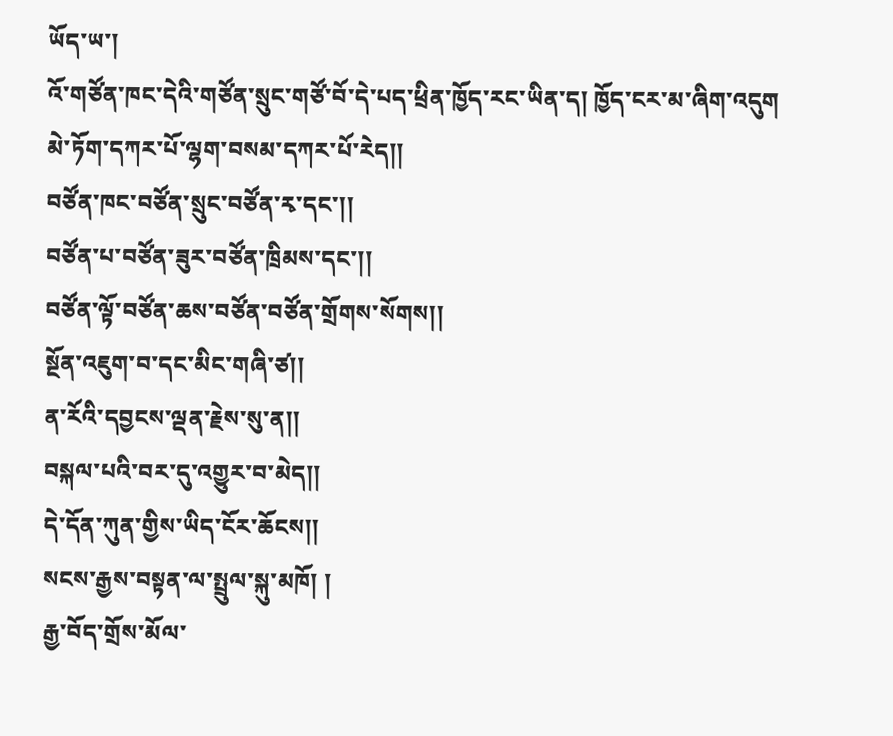ཡོད་ཡ་།
འོ་གཙོན་ཁང་དེའི་གཙོན་སྲུང་གཙོ་བོ་དེ་པད་ཕྲིན་ཁྱོད་རང་ཡིན་ད། ཁྱོད་ངར་མ་ཞིག་འདུག
མེ་ཏོག་དཀར་པོ་ལྷག་བསམ་དཀར་པོ་རེད།།
བཙོན་ཁང་བཙོན་སྲུང་བཙོན་རྭ་དང་།།
བཙོན་པ་བཙོན་ཟུར་བཙོན་ཁྲིམས་དང་།།
བཙོན་ལྟོ་བཙོན་ཆས་བཙོན་བཙོན་གྲོགས་སོགས།།
སྔོན་འཇུག་བ་དང་མིང་གཞི་ཙ།།
ན་རོའི་དབྱངས་ལྡན་རྗེས་སུ་ན།།
བསྐལ་པའི་བར་དུ་འགྱུར་བ་མེད།།
དེ་དོན་ཀུན་གྱིས་ཡིད་ངོར་ཆོངས།།
སངས་རྒྱས་བསྟན་ལ་སྤྲུལ་སྐུ་མཁོ། །
རྒྱ་བོད་གྲོས་མོལ་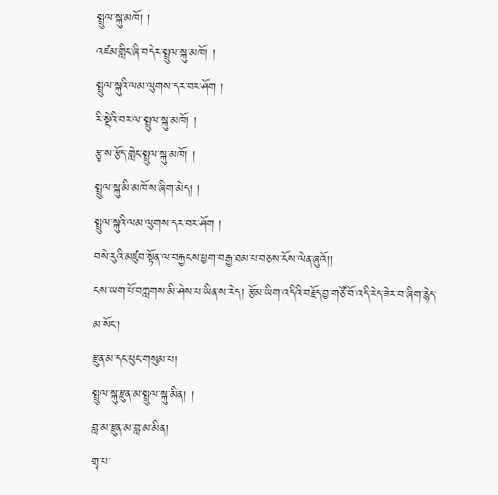སྤྲུལ་སྐུ་མཁོ། །
འཛམ་གླིང་ཞི་བདེར་སྤྲུལ་སྐུ་མཁོ། །
སྤྲུལ་སྐུའི་ལམ་ལུགས་དར་བར་ཤོག །
རི་སྡེའི་བར་ལ་སྤྲུལ་སྐུ་མཁོ། །
རྩྭ་ས་རྩོད་གླེང་སྤྲུལ་སྐུ་མཁོ། །
སྤྲུལ་སྐུ་མི་མཁོ་ས་ཞིག་མེད། །
སྤྲུལ་སྐུའི་ལམ་ལུགས་དར་བར་ཤོག །
བསེ་རུའི་མཛུབ་སྟོན་ལ་བརྐྱངས་ཕྱག་བརྒྱ་ཐམ་པ་བཅས་ངོས་ལེན་ཞུའོ།།
ངས་ཡག་པོ་བཀླགས་མི་ཤེས་པ་ཡིན་ས་རེད། རྩོམ་ཡིག་འདིའི་བརྗོད་བྱ་གཙོ་བོ་འདི་རེད་ཟེར་བ་ཞིག་རྙེད་མ་སོང་།
རྫུན་མ་དང་ཕུང་གསུམ་པ།
སྤྲུལ་སྐུ་རྫུན་མ་སྤྲུལ་སྐུ་མིན། །
བླ་མ་རྫུན་མ་བླ་མ་མིན།
གྲྭ་པ་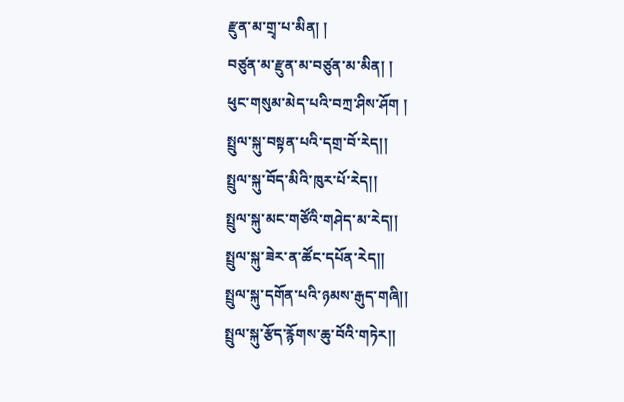རྫུན་མ་གྲྭ་པ་མིན། །
བཙུན་མ་རྫུན་མ་བཙུན་མ་མིན། །
ཕུང་གསུམ་མེད་པའི་བཀྲ་ཤིས་ཤོག །
སྤྲུལ་སྐུ་བསྟན་པའི་དགྲ་བོ་རེད།།
སྤྲུལ་སྐུ་བོད་མིའི་ཁུར་པོ་རེད།།
སྤྲུལ་སྐུ་མང་གཙོའི་གཤེད་མ་རེད།།
སྤྲུལ་སྐུ་ཟེར་ན་ཚོང་དཔོན་རེད།།
སྤྲུལ་སྐུ་དགོན་པའི་ཉམས་རྒུད་གཞི།།
སྤྲུལ་སྐུ་རྩོད་རྙོགས་ཆུ་བོའི་གཏེར།།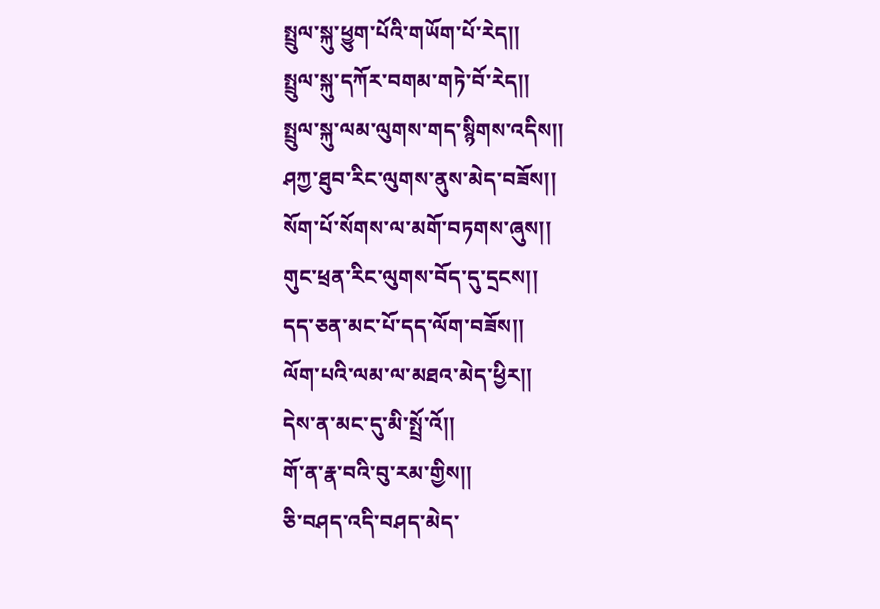སྤྲུལ་སྐུ་ཕྱུག་པོའི་གཡོག་པོ་རེད།།
སྤྲུལ་སྐུ་དཀོར་བགམ་གཏེ་བོ་རེད།།
སྤྲུལ་སྐུ་ལམ་ལུགས་གད་སྙིགས་འདིས།།
ཤཀྱ་ཐུབ་རིང་ལུགས་ནུས་མེད་བཟོས།།
སོག་པོ་སོགས་ལ་མགོ་བཏགས་ཞུས།།
གུང་ཕྲན་རིང་ལུགས་བོད་དུ་དྲངས།།
དད་ཅན་མང་པོ་དད་ལོག་བཟོས།།
ལོག་པའི་ལམ་ལ་མཐའ་མེད་ཕྱིར།།
དེས་ན་མང་དུ་མི་སྤྲོ་འོ།།
གོ་ན་རྣ་བའི་བུ་རམ་གྱིས།།
ཅི་བཤད་འདི་བཤད་མེད་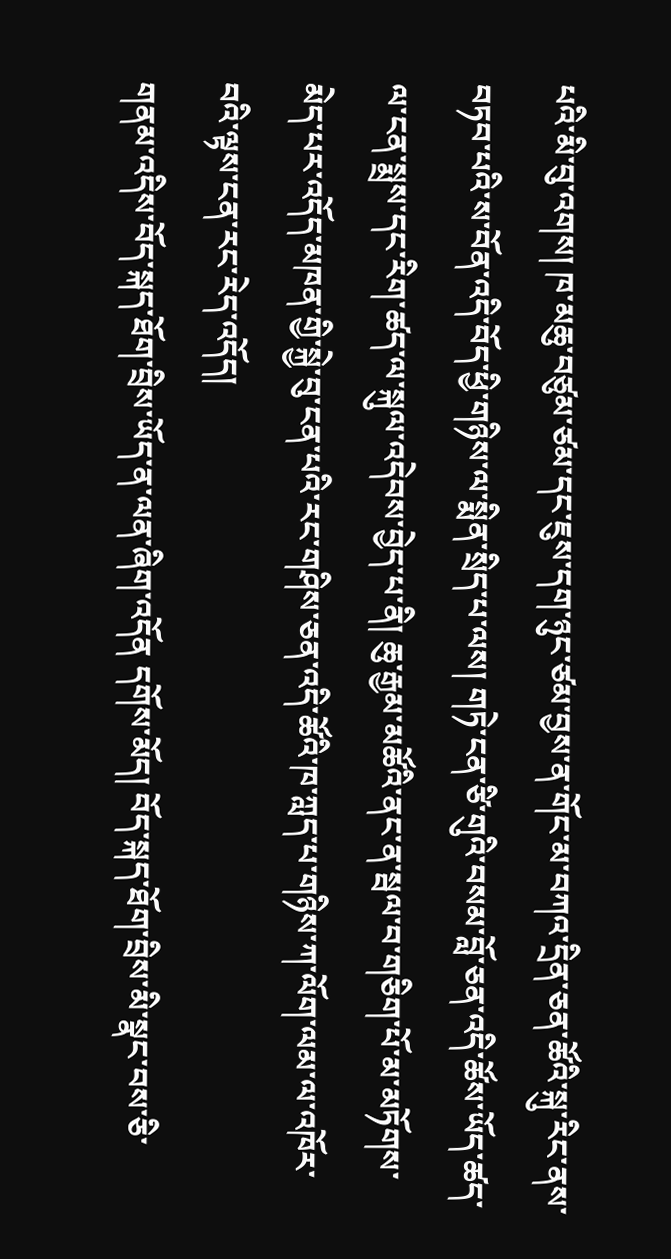པའི་མི་བུ་འགས། ཁ་མཆུ་བཙུམ་ཙམ་དང་ཇུས་དག་ཉུང་ཙམ་བྱས་ན་གོང་མ་བཀའ་དྲིན་ཅན་ཚོའི་སྐུ་རིང་ནས་བཏབ་པའི་ས་བོན་འདི་བོད་ཕྱི་གཉིས་ལ་སྨིན་སྲིད་པ་ལས། གཏེ་ངན་ཙི་གུའི་བསམ་བློ་ཅན་འདི་ཚོས་ཡོད་ཚད་ལ་ངན་སྨྲས་དང་རིག་ཚད་ལ་སྐུལ་འདེབས་བྱེད་པ་ནི། ཆུ་རྒྱམ་མཚོའི་ནང་ན་སྦལ་བ་གཅིག་པོ་མ་མཏོགས་མེད་པར་འདོད་མཁན་གྱི་སྐྱེ་བུ་ངན་པའི་རང་གཤིས་ཅན་འདི་ཚོའི་ཁ་ཀླད་པ་གཉིས་ཀ་ལོག་ལམ་ལ་འཁོར་བའི་ལྟས་ངན་རང་རེད་འདོད།
གནམ་འདིས་བོད་སྐད་ཐོག་བྲིས་ཡོད་ན་ལན་ཞིག་འདོན དགོས་མོད། བོད་སྐད་ཐོག་བྲིས་མི་སྣང་བས་ཅི་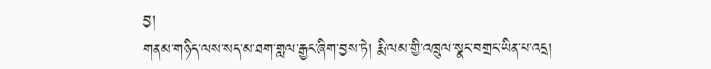བྱ།
གནམ་གཉིད་ལས་སད་མ་ཐག་གླལ་རྒྱང་ཞིག་བྱས་ཏེ། རྨི་ལམ་གྱི་འཁྲུལ་སྣང་བགྲང་ཡིན་པ་འདྲ།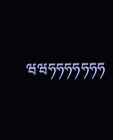ཝཝཧཧཧཧཧཧཧ